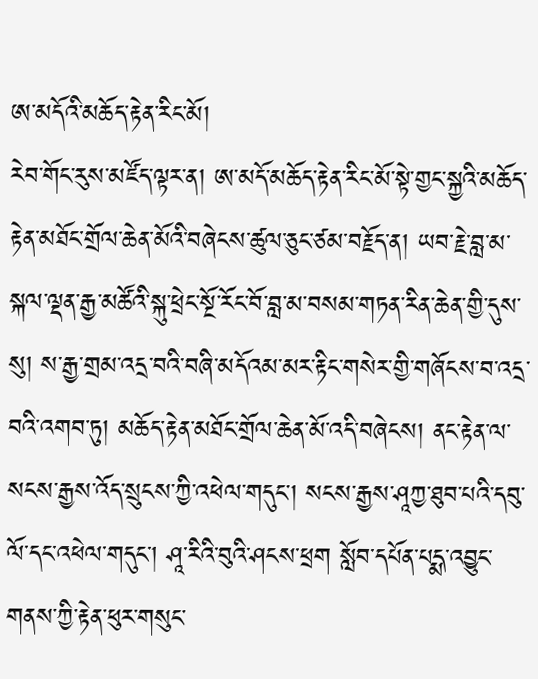ཨ་མདོའི་མཆོད་རྟེན་རིང་མོ།
རེབ་གོང་རུས་མཛོད་ལྟར་ན། ཨ་མདོ་མཆོད་རྟེན་རིང་མོ་སྟེ་གྱང་སྐྱའི་མཆོད་རྟེན་མཐོང་གྲོལ་ཆེན་མོའི་བཞེངས་ཚུལ་ཅུང་ཙམ་བརྗོད་ན། ཡབ་རྗེ་བླ་མ་སྐལ་ལྡན་རྒྱ་མཚོའི་སྐུ་ཕྲེང་སྔོ་རོང་བོ་བླ་མ་བསམ་གཏན་རིན་ཆེན་གྱི་དུས་སུ། ས་རྒྱ་གྲམ་འདྲ་བའི་བཞི་མདོའམ་མར་རྟིང་གསེར་གྱི་གཞོངས་བ་འདྲ་བའི་འགབ་ཏུ། མཆོད་རྟེན་མཐོང་གྲོལ་ཆེན་མོ་འདི་བཞེངས། ནང་རྟེན་ལ་སངས་རྒྱས་འོད་སྲུངས་ཀྱི་འཕེལ་གདུང་། སངས་རྒྱས་ཤཱཀྱ་ཐུབ་པའི་དབུ་ལོ་དང་འཕེལ་གདུང་། ཤཱ་རིའི་བུའི་ཤངས་ཕྲག སློབ་དཔོན་པདྨ་འབྱུང་གནས་ཀྱི་རྟེན་ཕུར་གསུང་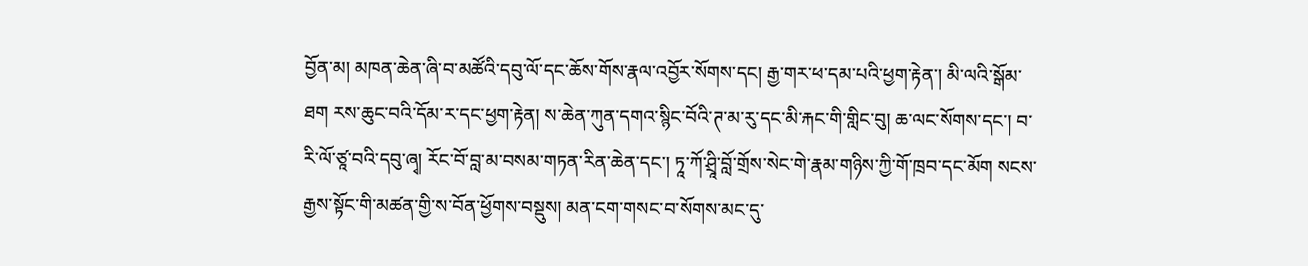བྱོན་མ། མཁན་ཆེན་ཞི་བ་མཚོའི་དབུ་ལོ་དང་ཆོས་གོས་རྣལ་འབྱོར་སོགས་དང། རྒྱ་གར་ཕ་དམ་པའི་ཕྱག་རྟེན་། མི་ལའི་སྒོམ་ཐག རས་ཆུང་བའི་དོམ་ར་དང་ཕྱག་རྟེན། ས་ཆེན་ཀུན་དགའ་སྙིང་བོའི་ཊ་མ་རུ་དང་མི་རྐང་གི་གླིང་བུ། ཆ་ལང་སོགས་དང་། བ་རི་ལོ་ཙཱ་བའི་དབུ་ཞྭ། རོང་བོ་བླ་མ་བསམ་གཏན་རིན་ཆེན་དང་། ཏཱ་ཀོ་ཤྲཱི་བློ་གྲོས་སེང་གེ་རྣམ་གཉིས་ཀྱི་གོ་ཁྲབ་དང་མོག སངས་རྒྱས་སྟོང་གི་མཚན་གྱི་ས་བོན་ཕྱོགས་བསྡུས། མན་ངག་གསང་བ་སོགས་མང་དུ་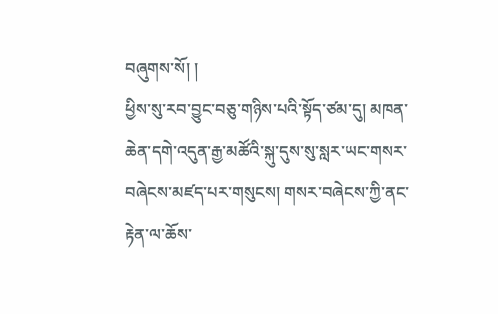བཞུགས་སོ། །
ཕྱིས་སུ་རབ་བྱུང་བཅུ་གཉིས་པའི་སྟོད་ཙམ་དུ། མཁན་ཆེན་དགེ་འདུན་རྒྱ་མཚོའི་སྐུ་དུས་སུ་སླར་ཡང་གསར་བཞེངས་མཛད་པར་གསུངས། གསར་བཞེངས་ཀྱི་ནང་རྟེན་ལ་ཆོས་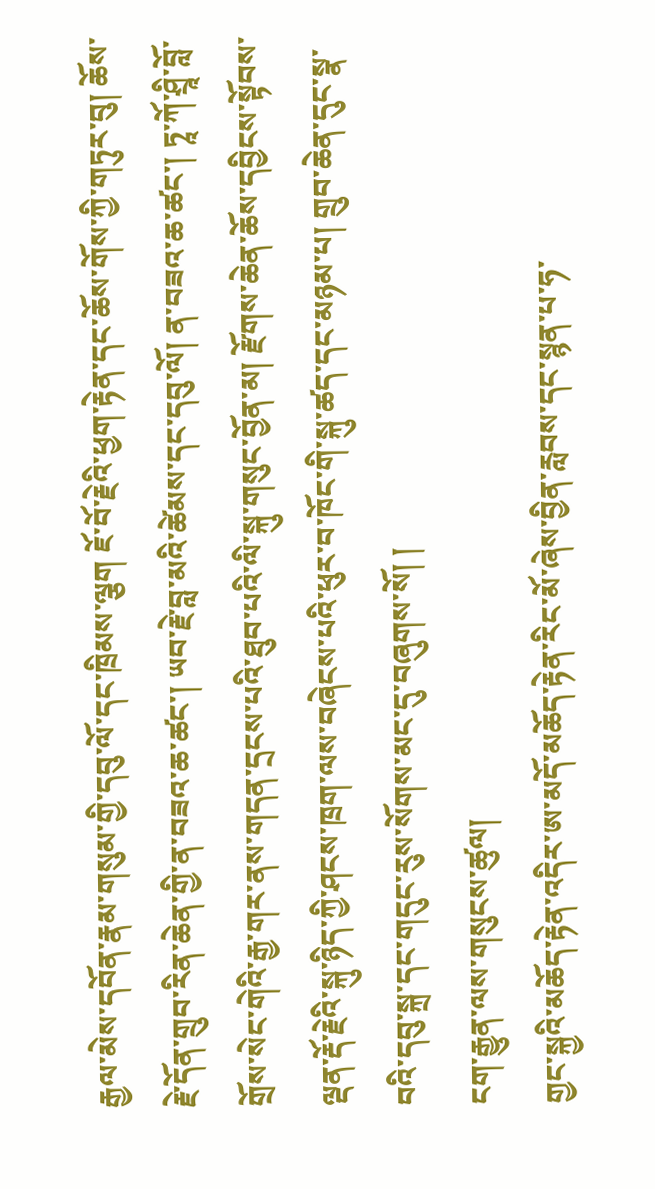རྒྱལ་མེས་དབོན་རྣམ་གསུམ་གྱི་དབུ་ལོ་དང་ཁྲིམས་ལྕག ཇོ་བོ་རྗེའི་ཕྱག་རྟེན་དང་ཆོས་གོས་ཀྱི་གཏུར་བུ། ཆོས་རྗེ་དོན་གྲུབ་རིན་ཆེན་གྱི་ན་བཟའ་ཆ་ཚང་། ཡབ་རྗེ་བླ་མའི་ཚེམས་དང་དབུ་ལོ། ན་བཟའ་ཆ་ཚང་། ཏཱ་ཀོ་ཤྲཱི་བློ་གྲོས་སེང་གེའི་རྒྱ་གར་ནས་གདན་དྲངས་པའི་ཐུབ་པའི་ལི་སྐུ་གསུང་བྱོན་མ། རྫོགས་ཆེན་ཆོས་དབྱིངས་སྟོབས་ལྡན་རྡོ་རྗེའི་སྐུ་ཉིད་ཀྱི་ཤངས་ཁྲག་ལས་བཞེངས་པའི་ཕུར་བ་ཁོང་གི་སྐུ་ཚད་དང་མཉམ་པ། གྲུབ་ཆེན་དུང་སྣ་བའི་དབུ་སྐྲ་དང་གདུང་རུས་སོགས་མང་དུ་བཞུགས་སོ། །
ངག་རྒྱུན་ལས་གསུངས་ཚུལ།
གྱང་སྐྱའི་མཆོད་རྟེན་འདིར་ཨ་མདོ་མཆོད་རྟེན་རིང་མོ་ཞེས་བྱིན་རླབས་དང་སྙན་པ་ཧ་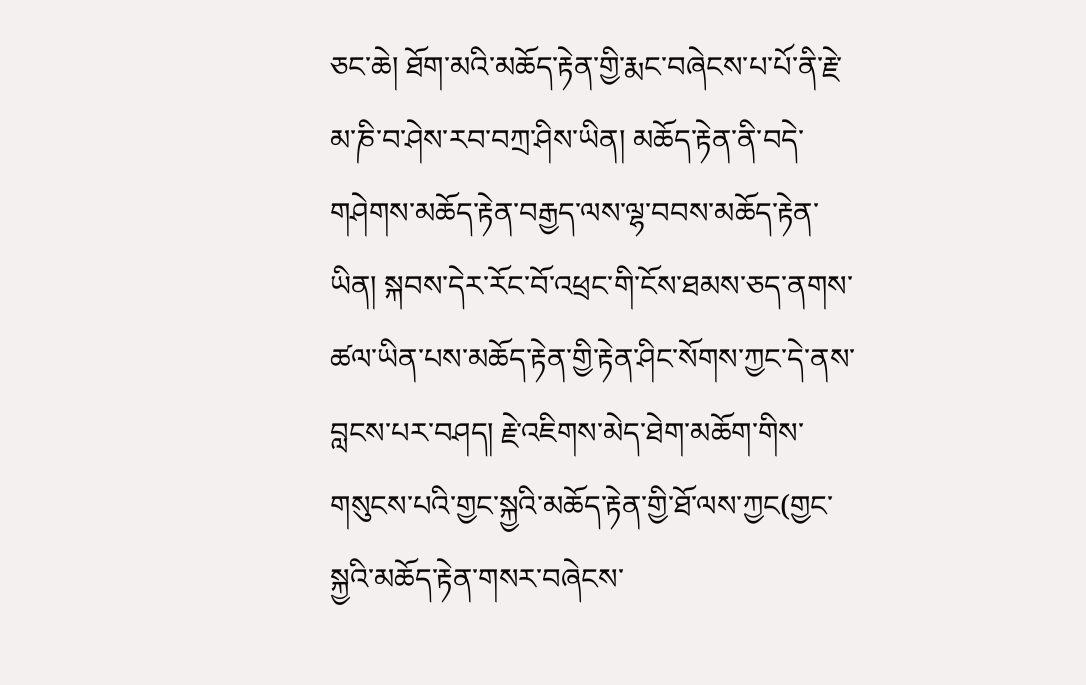ཅང་ཆེ། ཐོག་མའི་མཆོད་རྟེན་གྱི་རྨང་བཞེངས་པ་པོ་ནི་རྗེ་མ་ཎི་བ་ཤེས་རབ་བཀྲ་ཤིས་ཡིན། མཆོད་རྟེན་ནི་བདེ་གཤེགས་མཆོད་རྟེན་བརྒྱད་ལས་ལྷ་བབས་མཆོད་རྟེན་ཡིན། སྐབས་དེར་རོང་བོ་འཕྲང་གི་ངོས་ཐམས་ཅད་ནགས་ཚལ་ཡིན་པས་མཆོད་རྟེན་གྱི་རྟེན་ཤིང་སོགས་ཀྱང་དེ་ནས་བླངས་པར་བཤད། རྗེ་འཇིགས་མེད་ཐེག་མཆོག་གིས་གསུངས་པའི་གྱང་སྐྱའི་མཆོད་རྟེན་གྱི་ཐོ་ལས་ཀྱང(གྱང་སྐྱའི་མཆོད་རྟེན་གསར་བཞེངས་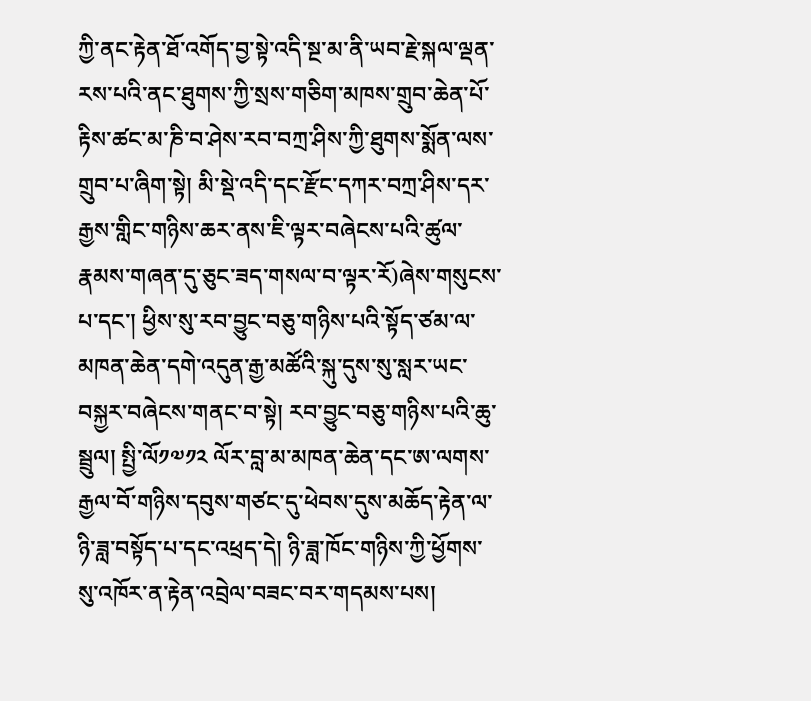ཀྱི་ནང་རྟེན་ཐོ་འགོད་བྱ་སྟེ་འདི་སྔ་མ་ནི་ཡབ་རྗེ་སྐལ་ལྡན་རས་པའི་ནང་ཐུགས་ཀྱི་སྲས་གཅིག་མཁས་གྲུབ་ཆེན་པོ་རྟིས་ཚང་མ་ཎི་བ་ཤེས་རབ་བཀྲ་ཤིས་ཀྱི་ཐུགས་སྨོན་ལས་གྲུབ་པ་ཞིག་སྟེ། མི་སྡེ་འདི་དང་རྫོང་དཀར་བཀྲ་ཤིས་དར་རྒྱས་གླིང་གཉིས་ཆར་ནས་ཇི་ལྟར་བཞེངས་པའི་ཚུལ་རྣམས་གཞན་དུ་ཅུང་ཟད་གསལ་བ་ལྟར་རོ)ཞེས་གསུངས་པ་དང་། ཕྱིས་སུ་རབ་བྱུང་བཅུ་གཉིས་པའི་སྟོད་ཙམ་ལ་མཁན་ཆེན་དགེ་འདུན་རྒྱ་མཚོའི་སྐུ་དུས་སུ་སླར་ཡང་བསྐྱར་བཞེངས་གནང་བ་སྟེ། རབ་བྱུང་བཅུ་གཉིས་པའི་ཆུ་སྦྲུལ། སྤྱི་ལོ༡༧༡༢ ལོར་བླ་མ་མཁན་ཆེན་དང་ཨ་ལགས་རྒྱལ་བོ་གཉིས་དབུས་གཙང་དུ་ཕེབས་དུས་མཆོད་རྟེན་ལ་ཉི་ཟླ་བསྟོད་པ་དང་འཕྲད་དེ། ཉི་ཟླ་ཁོང་གཉིས་ཀྱི་ཕྱོགས་སུ་འཁོར་ན་རྟེན་འབྲེལ་བཟང་བར་གདམས་པས།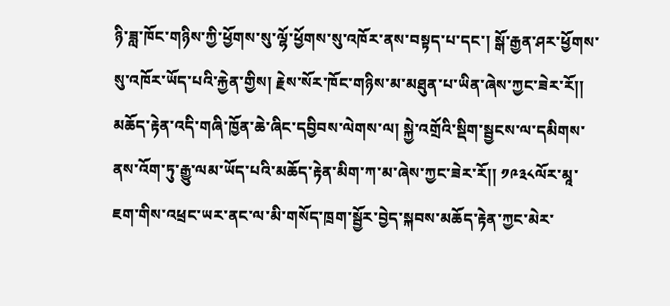ཉི་ཟླ་ཁོང་གཉིས་ཀྱི་ཕྱོགས་སུ་ལྷོ་ཕྱོགས་སུ་འཁོར་ནས་བསྟད་པ་དང་། སྒོ་རྒྱན་ཤར་ཕྱོགས་སུ་འཁོར་ཡོད་པའི་རྐྱེན་གྱིས། རྗེས་སོར་ཁོང་གཉིས་མ་མཐུན་པ་ཡིན་ཞེས་ཀྱང་ཟེར་རོ།། མཆོད་རྟེན་འདི་གཞི་ཁྱོན་ཆེ་ཞིང་དབྱིབས་ལེགས་ལ། སྐྱེ་འགྲོའི་སྡིག་སྦྱངས་ལ་དམིགས་ནས་འོག་ཏུ་རྒྱུ་ལམ་ཡོད་པའི་མཆོད་རྟེན་མིག་ཀ་མ་ཞེས་ཀྱང་ཟེར་རོ།། ༡༩༣༨ལོར་མཱ་ཇག་གིས་འཕྲང་ཡར་ནང་ལ་མི་གསོད་ཁྲག་སྦྱོར་བྱེད་སྐབས་མཆོད་རྟེན་ཀྱང་མེར་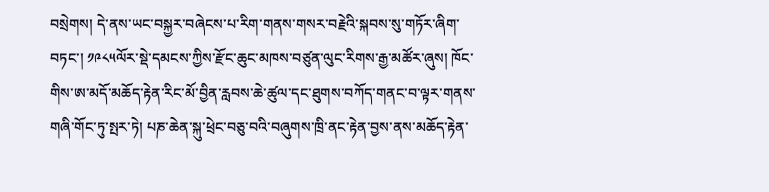བསྲེགས། དེ་ནས་ཡང་བསྐྱར་བཞེངས་པ་རིག་གནས་གསར་བརྗེའི་སྐབས་སུ་གཏོར་ཞིག་བཏང་། ༡༩༨༥ལོར་སྡེ་དམངས་ཀྱིས་རྫོང་ཆུང་མཁས་བཙུན་ལུང་རིགས་རྒྱ་མཚོར་ཞུས། ཁོང་གིས་ཨ་མདོ་མཆོད་རྟེན་རིང་མོ་བྱིན་རླབས་ཆེ་ཚུལ་དང་ཐུགས་བཀོད་གནང་བ་ལྟར་གནས་གཞི་གོང་ཏུ་སྤར་ཏེ། པཎ་ཆེན་སྐུ་ཕྲེང་བཅུ་བའི་བཞུགས་ཁྲི་ནང་རྟེན་བྱས་ནས་མཆོད་རྟེན་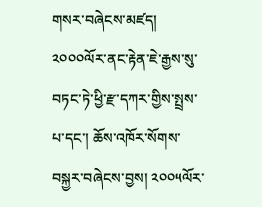གསར་བཞེངས་མཛད། ༢༠༠༠ལོར་ནང་རྟེན་ཇེ་རྒྱས་སུ་བཏང་ཏེ་ཕྱི་རྫ་དཀར་གྱིས་སྤྲས་པ་དང་། ཆོས་འཁོར་སོགས་བསྐྱར་བཞེངས་བྱས། ༢༠༠༥ལོར་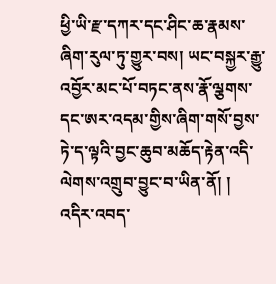ཕྱི་ཡི་རྫ་དཀར་དང་ཤིང་ཆ་རྣམས་ཞིག་རུལ་ཏུ་གྱུར་བས། ཡང་བསྐྱར་རྒྱུ་འབྱོར་མང་པོ་བཏང་ནས་རྣོ་ལྕགས་དང་ཨར་འདམ་གྱིས་ཞིག་གསོ་བྱས་ཏེ་ད་ལྟའི་བྱང་ཆུབ་མཆོད་རྟེན་འདི་ལེགས་འགྲུབ་བྱུང་བ་ཡིན་ནོ། །
འདིར་འབད་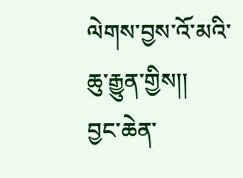ལེགས་བྱས་འོ་མའི་ཆུ་རྒྱུན་གྱིས།།
བྱང་ཆེན་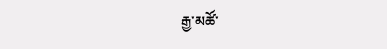རྒྱ་མཚོ་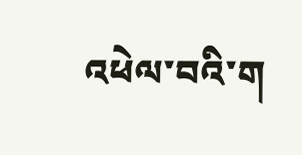འཕེལ་བའི་ག